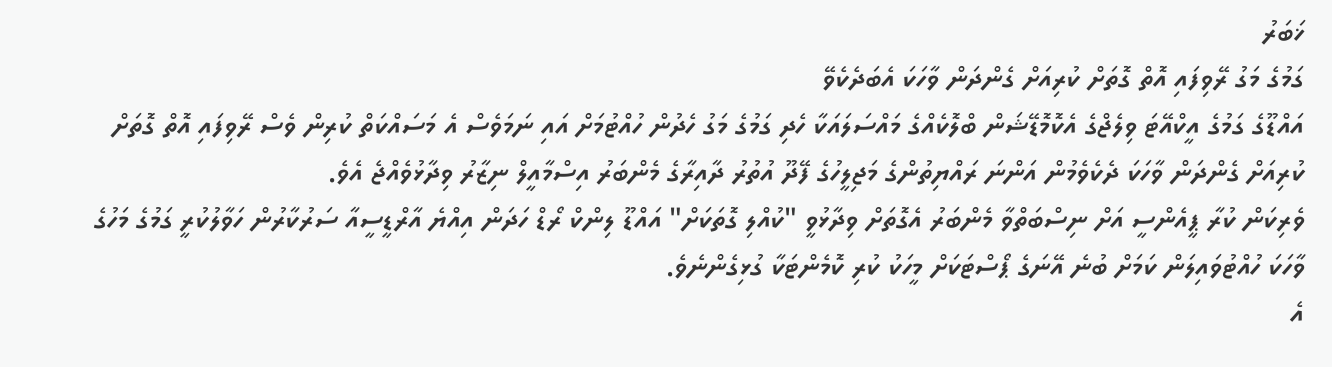ޚަބަރު
ގަމުގެ މަގު ރޭވިފައި އޮތް ގޮތަށް ކުރިއަށް ގެންދަން ވާހަކަ އެބަދެކެވޭ
އައްޑޫގެ ގަމުގެ އީކްއޭޓަ ވިލެޖްގެ އެކޮމޮޑޭޝަން ބްލޮކެއްގެ މައްސަލައަކާ ހެދި ގަމުގެ މަގު ހެދުން ހުއްޓުމަށް އައި ނަމަވެސް އެ މަސައްކަތް ކުރިން ވެސް ރޭވިފައި އޮތް ގޮތަށް ކުރިއަށް ގެންދަން ވާހަކަ ދެކެވެމުން އަންނަ ރައްޔިތުންގެ މަޖިލީހުގެ ފޭދޫ އުތުރު ދާއިރާގެ މެންބަރު އިސްމާއީލް ނިޒާރު ވިދާޅުވެއްޖެ އެވެ.
ވެރިކަން ކުރާ ޕީއެންސީ އަށް ނިސްބަތްވާ މެންބަރު އެގޮތަށް ވިދާޅުވީ "ކުއްލި ގޮތަކަށް" އައްޑޫ ލިންކް ރޯޑް ހަދަން އިއްޔެ އާރްޑީސީއާ ސަރުކާރުން ހަވާލުކުރީ ގަމުގެ މަހުގެ ވާހަކަ ހުއްޓުވައިލަން ކަމަށް ބުނެ އޭނަގެ ޕޯސްޓަކަށް މީހަކު ކުރި ކޮމެންޓަކާ ގުޅިގެންނެވެ.
އެ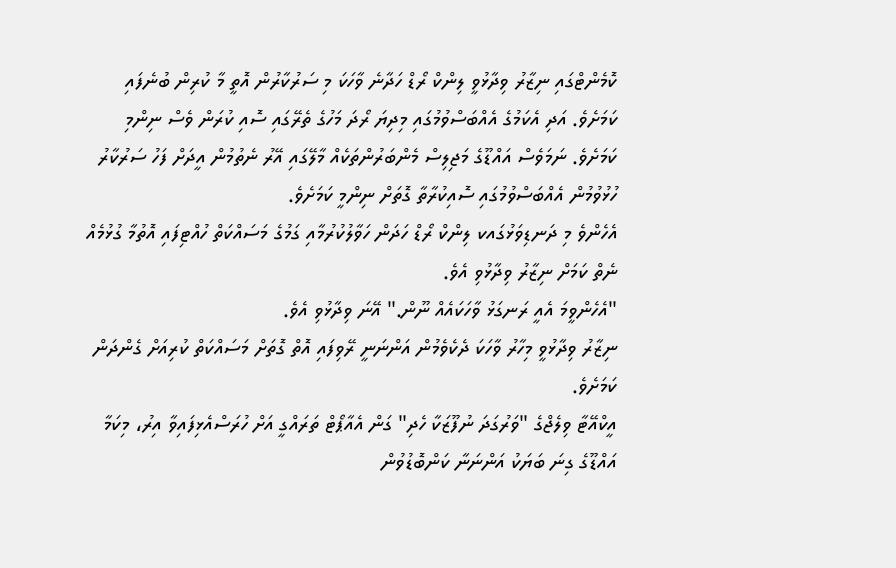ކޮމެންޓްގައި ނިޒާރު ވިދާޅުވީ ލިންކް ރޯޑް ހަދާނެ ވާހަކަ މި ސަރުކާރުން އޮތީ މާ ކުރިން ބުނެފައި ކަމަށެވެ. އަދި އެކަމުގެ އެއްބަސްވުމުގައި މިދިޔަ ރޯދަ މަހުގެ ތެރޭގައި ސޮއި ކުރަން ވެސް ނިންމި ކަމަށެވެ. ނަމަވެސް އައްޑޫގެ މަޖިލިސް މެންބަރުންތަކެއް މާލޭގައި އޭރު ނެތުމުން އީދަށް ފަހު ސަރުކާރު ހުޅުވުމުން އެއްބަސްވުމުގައި ސޮއިކުރާތާ ގޮތަށް ނިންމީ ކަމަށެވެ.
އެހެންވެ މި ދަނޑިވަޅުގައކ ލިންކް ރޯޑް ހަދަން ހަވާލުކުރުމާއި ގަމުގެ މަސައްކަތް ހުއްޓިފައި އޮތުމާ ގުޅުމެއް ނެތް ކަމަށް ނިޒާރު ވިދާޅުވި އެވެ.
"އެހެންވީމަ އެއީ ރަނގަޅު ވާހަކައެއް ނޫން." އޭނަ ވިދާޅުވި އެވެ.
ނިޒާރު ވިދާޅުވީ މިހާރު ވާހަކަ ދެކެވެމުން އަންނަނީ ރޭވިފައި އޮތް ގޮތަށް މަސައްކަތް ކުރިއަށް ގެންދަން ކަމަށެވެ.
އީކްއޭޓާ ވިލެޖްގެ "ވަރުގަދަ ނުފޫޒަކާ ހެދި" ގަން އެއާޕޯޓް ތަރައްގީ އަށް ހުރަސްއެޅިފައިވާ އިރު، މިކަމާ އައްޑޫގެ ގިނަ ބަޔަކު އަންނަނާ ކަންބޮޑުވުން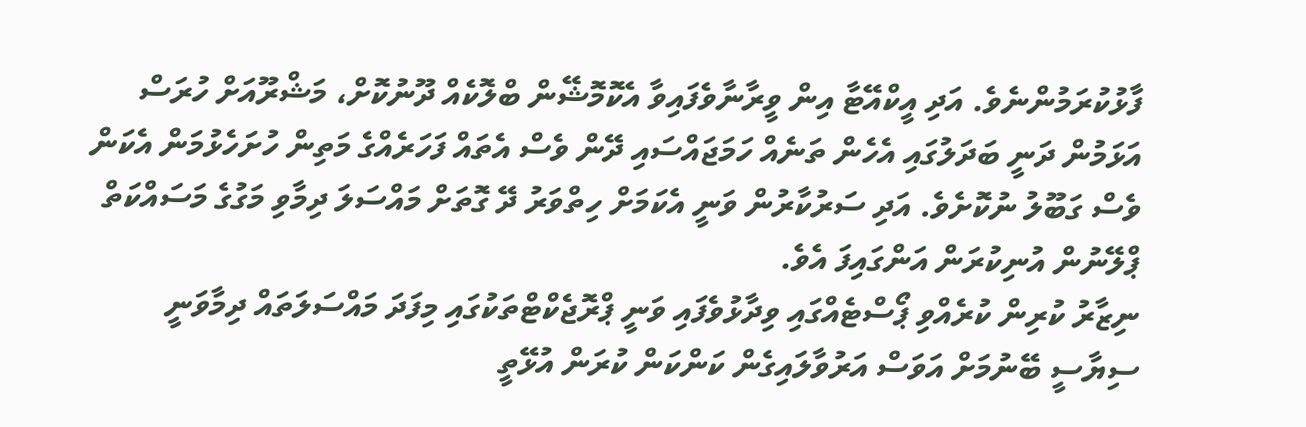ފާޅުކުރަމުންނެވެ. އަދި އީކްއޭޓާ އިން ވީރާނާވެފައިވާ އެކޮމޮޝޭން ބްލޮކެއް ދޫނުކޮށް، މަޝްރޫއަށް ހުރަސް އަޅަމުން ދަނީ ބަދަލުގައި އެހެން ތަނެއް ހަމަޖައްސައި ދޭން ވެސް އެތައް ފަހަރެއްގެ މަތިން ހުށަހެޅުމަން އެކަން ވެސް ގަބޫލު ނުކޮށެވެ. އަދި ސަރުކާރުން ވަނީ އެކަމަށް ހިތްވަރު ދޭ ގޮތަށް މައްސަލަ ދިމާވި މަގުގެ މަސައްކަތް ޕްލޭނުން އުނިކުރަން އަންގައިފަ އެވެ.
ނިޒާރު ކުރިން ކުރެއްވި ޕޯސްޓެއްގައި ވިދާޅުވެފައި ވަނީ ޕްރޮޖެކްޓްތަކުގައި މިފަދަ މައްސަލަތައް ދިމާވަނީ ސިޔާސީ ބޭނުމަށް އަވަސް އަރުވާލައިގެން ކަންކަން ކުރަން އުޅޭތީ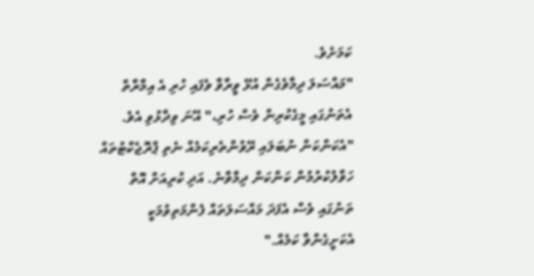ކަމަށެވެ.
"މައްސަލަ ދިމާވެގެން އުޅޭ ވީރާވާ ވެފައި ހުރި އެ އިމާރާތް އެތަނުގައި މީގެކުރިން ވެސް ހުރި،" އޭނަ ވިދާޅުވި އެވެ. "އެކަންކަން ނުބަލައި ރޭވުންތެރިކަމެއް ނެތި ޕްރޮޖެކްޓުތައް ހަވާލުކުރުމުން ކަންކަން ދިމާވާނެ. އަދި ކުރިއަށް އޮތް ތަނުގައި ވެސް އެފަދަ މައްސަލަތައް ފެންމަތިވުމަކީ އެކަށީގެންވާ ކަމެއް."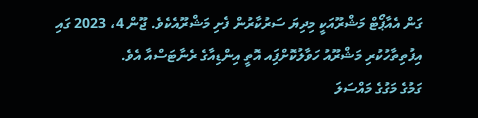ގަން އެއާޕޯޓް މަޝްރޫއަކީ މިދިޔަ ސަރުކާރުން ފެށި މަޝްރޫއެކެވެ. ޖޫން 4، 2023 ގައި އިފުތިތާހުކުރި މަޝްރޫއު ހަވާލުކޮށްފަިއ އޮތީ އިންޑިއާގެ ރެނާޓަސްއާ އެވެ.
ގަމުގެ މަގުގެ މައްސަލަ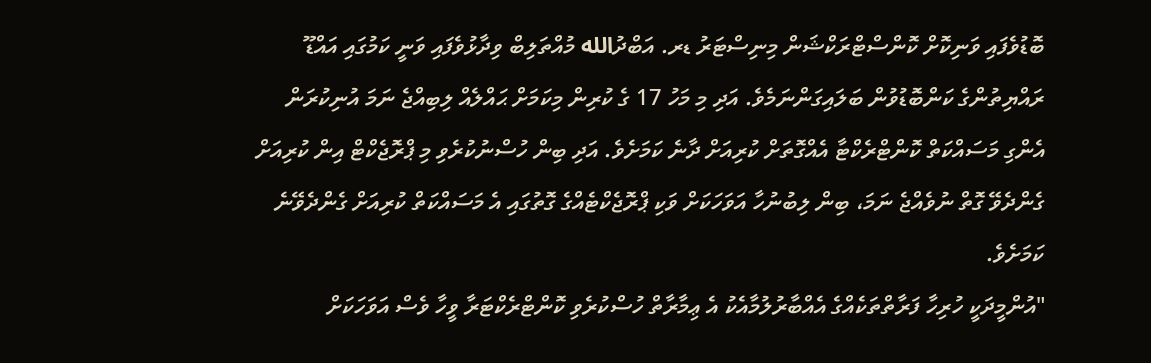ބޮޑުވެފައި ވަނިކޮށް ކޮންސްޓްރަކްޝަން މިނިސްޓަރު ޑރ. އަބްދުالله މުއްތަލިބް ވިދާޅުވެފައި ވަނީ ކަމުގައި އައްޑޫ ރައްޔިތުންގެ ކަންބޮޑުވުން ބަލައިގަންނަމެވެ. އަދި މި މަހު 17 ގެ ކުރިން މިކަމަށް ޙައްލެއް ލިބިއްޖެ ނަމަ އުނިކުރަން އެންގި މަސައްކަތް ކޮންޓްރެކްޓާ އެއްގޮތަށް ކުރިއަށް ދާނެ ކަމަށެވެ. އަދި ބިން ހުސްނުކުރެވި މި ޕްރޮޖެކްޓް އިން ކުރިއަށް ގެންދެވޭ ގޮތް ނުވެއްޖެ ނަމަ، ބިން ލިބުނުހާ އަވަހަކަށް ވަކި ޕްރޮޖެކްޓެއްގެ ގޮތުގައި އެ މަސައްކަތް ކުރިއަށް ގެންދެވޭނެ ކަމަށެވެ.
"އުންމީދަކީ ހުރިހާ ފަރާތްތަކެއްގެ އެއްބާރުލުމާއެކު އެ ޢިމާރާތް ހުސްކުރެވި ކޮންޓްރެކްޓަރާ ވީހާ ވެސް އަވަހަކަށް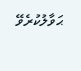ޙަވާލުކުރެވޭ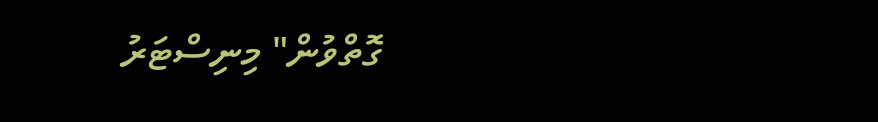ގޮތްވުން" މިނިސްޓަރު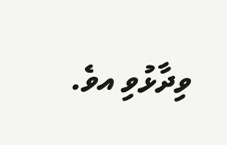ވިދާޅުވި އވެ.